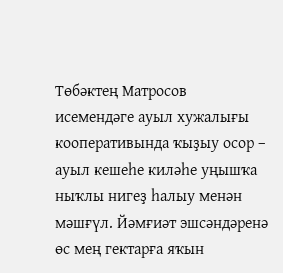Төбәктең Матросов исемендәге ауыл хужалығы кооперативында ҡыҙыу осор – ауыл кешеһе киләһе уңышҡа ныҡлы нигеҙ һалыу менән мәшғүл. Йәмғиәт эшсәндәренә өс мең гектарға яҡын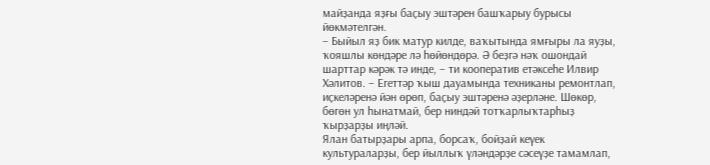майҙанда яҙғы баҫыу эштәрен башҡарыу бурысы йөкмәтелгән.
– Быйыл яҙ бик матур килде, ваҡытында ямғыры ла яуҙы, ҡояшлы көндәре лә һөйөндөрә. Ә беҙгә нәҡ ошондай шарттар кәрәк тә инде, – ти кооператив етәксеһе Илвир Хәлитов. – Егеттәр ҡыш дауамында техниканы ремонтлап, иҫкеләренә йән өрөп, баҫыу эштәренә әҙерләне. Шөкөр, бөгөн ул һынатмай, бер ниндәй тотҡарлыҡтарһыҙ ҡырҙарҙы иңләй.
Ялан батырҙары арпа, борсаҡ, бойҙай кеүек культураларҙы, бер йыллыҡ үләндәрҙе сәсеүҙе тамамлап,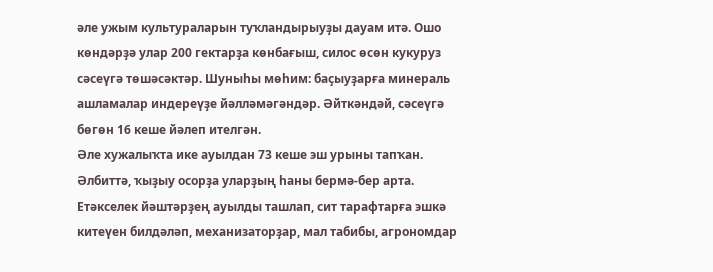әле ужым культураларын туҡландырыуҙы дауам итә. Ошо көндәрҙә улар 200 гектарҙа көнбағыш, силос өсөн кукуруз сәсеүгә төшәсәктәр. Шуныһы мөһим: баҫыуҙарға минераль ашламалар индереүҙе йәлләмәгәндәр. Әйткәндәй, сәсеүгә бөгөн 16 кеше йәлеп ителгән.
Әле хужалыҡта ике ауылдан 73 кеше эш урыны тапҡан. Әлбиттә, ҡыҙыу осорҙа уларҙың һаны бермә-бер арта. Етәкселек йәштәрҙең ауылды ташлап, сит тарафтарға эшкә китеүен билдәләп, механизаторҙар, мал табибы, агрономдар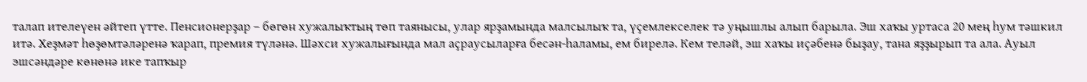талап ителеүен әйтеп үтте. Пенсионерҙар – бөгөн хужалыҡтың төп таянысы, улар ярҙамында малсылыҡ та, үҫемлекселек тә уңышлы алып барыла. Эш хаҡы уртаса 20 мең һум тәшкил итә. Хеҙмәт һөҙөмтәләренә ҡарап, премия түләнә. Шәхси хужалығында мал аҫраусыларға бесән-һаламы, ем бирелә. Кем теләй, эш хаҡы иҫәбенә быҙау, тана яҙҙырып та ала. Ауыл эшсәндәре көнөнә ике тапҡыр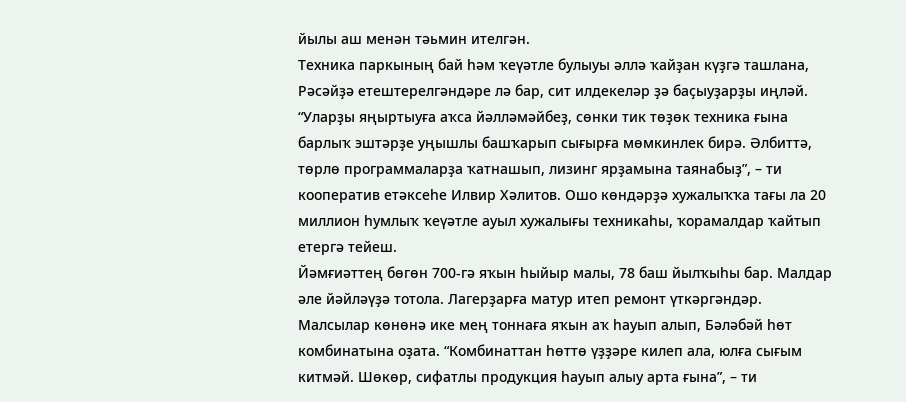йылы аш менән тәьмин ителгән.
Техника паркының бай һәм ҡеүәтле булыуы әллә ҡайҙан күҙгә ташлана, Рәсәйҙә етештерелгәндәре лә бар, сит илдекеләр ҙә баҫыуҙарҙы иңләй. “Уларҙы яңыртыуға аҡса йәлләмәйбеҙ, сөнки тик төҙөк техника ғына барлыҡ эштәрҙе уңышлы башҡарып сығырға мөмкинлек бирә. Әлбиттә, төрлө программаларҙа ҡатнашып, лизинг ярҙамына таянабыҙ”, – ти кооператив етәксеһе Илвир Хәлитов. Ошо көндәрҙә хужалыҡҡа тағы ла 20 миллион һумлыҡ ҡеүәтле ауыл хужалығы техникаһы, ҡорамалдар ҡайтып етергә тейеш.
Йәмғиәттең бөгөн 700-гә яҡын һыйыр малы, 78 баш йылҡыһы бар. Малдар әле йәйләүҙә тотола. Лагерҙарға матур итеп ремонт үткәргәндәр. Малсылар көнөнә ике мең тоннаға яҡын аҡ һауып алып, Бәләбәй һөт комбинатына оҙата. “Комбинаттан һөттө үҙҙәре килеп ала, юлға сығым китмәй. Шөкөр, сифатлы продукция һауып алыу арта ғына”, – ти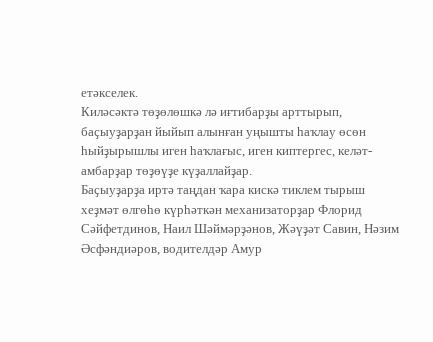етәкселек.
Киләсәктә төҙөлөшкә лә иғтибарҙы арттырып, баҫыуҙарҙан йыйып алынған уңышты һаҡлау өсөн һыйҙырышлы иген һаҡлағыс, иген киптергес, келәт-амбарҙар төҙөүҙе күҙаллайҙар.
Баҫыуҙарҙа иртә таңдан ҡара кискә тиклем тырыш хеҙмәт өлгөһө күрһәткән механизаторҙар Флорид Сәйфетдинов, Наил Шәймәрҙәнов, Жәүҙәт Савин, Нәзим Әсфәндиәров, водителдәр Амур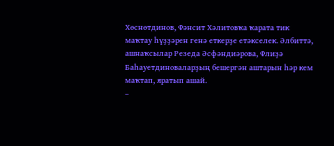Хөснөтдинов, Фәнсит Хәлитовҡа ҡарата тик маҡтау һүҙҙәрен генә еткерҙе етәкселек. Әлбиттә, ашнаҡсылар Резеда Әсфәндиәрова, Флиҙә Баһауетдиноваларҙың бешергән аштарын һәр кем маҡтап, яратып ашай.
–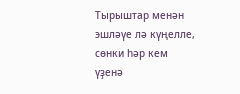Тырыштар менән эшләүе лә күңелле, сөнки һәр кем үҙенә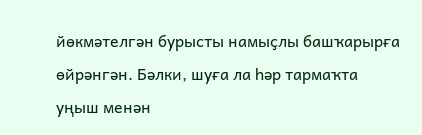йөкмәтелгән бурысты намыҫлы башҡарырға өйрәнгән. Бәлки, шуға ла һәр тармаҡта уңыш менән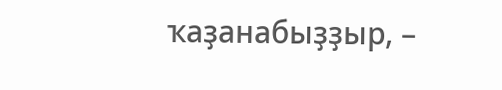ҡаҙанабыҙҙыр, –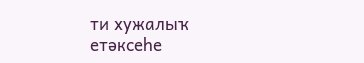ти хужалыҡ етәксеһе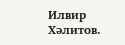Илвир Хәлитов.